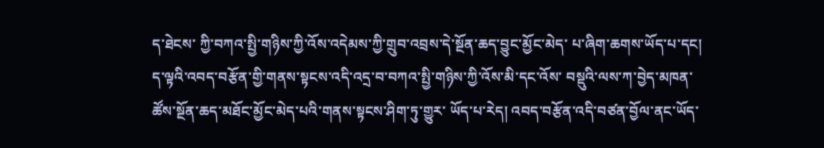ད་ཐེངས་ ཀྱི་བཀའ་སྤྱི་གཉིས་ཀྱི་འོས་འདེམས་ཀྱི་གྲུབ་འབྲས་དེ་སྔོན་ཆད་བྱུང་མྱོང་མེད་ པ་ཞིག་ཆགས་ཡོད་པ་དང། ད་ལྟའི་འབད་བརྩོན་གྱི་གནས་སྟངས་འདི་འདྲ་བ་བཀའ་སྤྱི་གཉིས་ཀྱི་འོས་མི་དང་འོས་ བསྡུའི་ལས་ཀ་བྱེད་མཁན་ཚོས་སྔོན་ཆད་མཐོང་མྱོང་མེད་པའི་གནས་སྟངས་ཤིག་ཏུ་གྱུར་ ཡོད་པ་རེད། འབད་བརྩོན་འདི་བཙན་བྱོལ་ནང་ཡོད་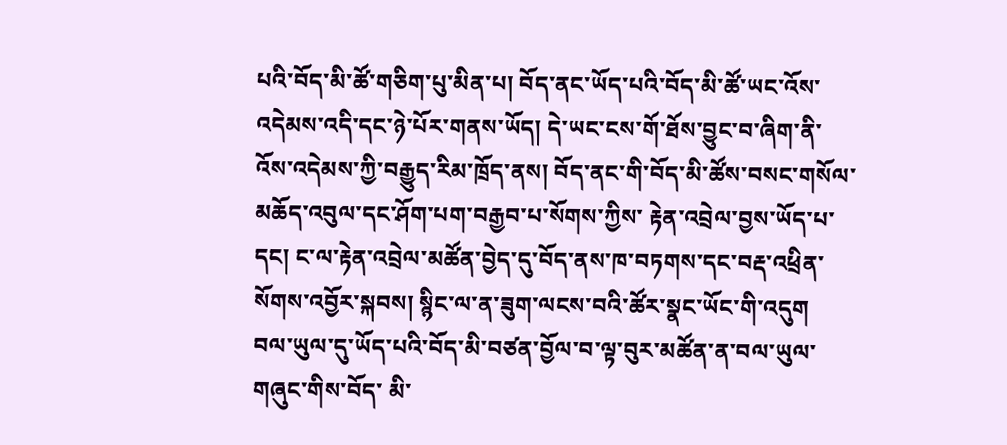པའི་བོད་མི་ཚོ་གཅིག་པུ་མིན་པ། བོད་ནང་ཡོད་པའི་བོད་མི་ཚོ་ཡང་འོས་འདེམས་འདི་དང་ཉེ་པོར་གནས་ཡོད། དེ་ཡང་ངས་གོ་ཐོས་བྱུང་བ་ཞིག་ནི་འོས་འདེམས་ཀྱི་བརྒྱུད་རིམ་ཁྲོད་ནས། བོད་ནང་གི་བོད་མི་ཚོས་བསང་གསོལ་མཆོད་འབུལ་དང་ཤོག་པག་བརྒྱབ་པ་སོགས་ཀྱིས་ རྟེན་འབྲེལ་བྱས་ཡོད་པ་དང། ང་ལ་རྟེན་འབྲེལ་མཚོན་བྱེད་དུ་བོད་ནས་ཁ་བཏགས་དང་བརྡ་འཕྲིན་སོགས་འབྱོར་སྐབས། སྙིང་ལ་ན་ཟུག་ལངས་བའི་ཚོར་སྣང་ཡོང་གི་འདུག བལ་ཡུལ་དུ་ཡོད་པའི་བོད་མི་བཙན་བྱོལ་བ་ལྟ་བུར་མཚོན་ན་བལ་ཡུལ་གཞུང་གིས་བོད་ མི་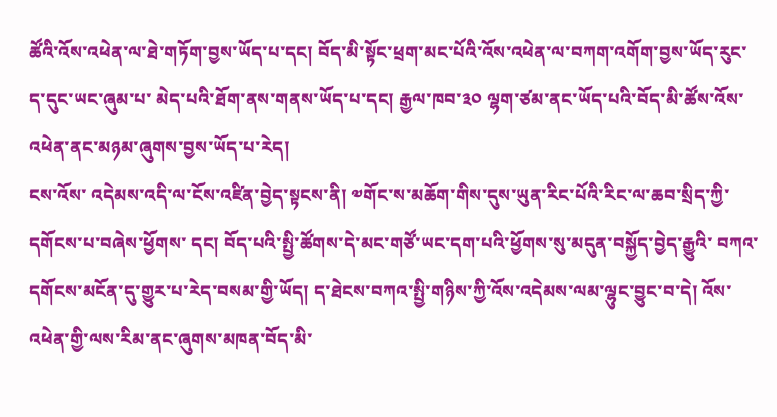ཚོའི་འོས་འཕེན་ལ་ཐེ་གཏོག་བྱས་ཡོད་པ་དང། བོད་མི་སྟོང་ཕྲག་མང་པོའི་འོས་འཕེན་ལ་བཀག་འགོག་བྱས་ཡོད་རུང་ད་དུང་ཡང་ཞུམ་པ་ མེད་པའི་ཐོག་ནས་གནས་ཡོད་པ་དང། རྒྱལ་ཁབ་༣༠ ལྷག་ཙམ་ནང་ཡོད་པའི་བོད་མི་ཚོས་འོས་འཕེན་ནང་མཉམ་ཞུགས་བྱས་ཡོད་པ་རེད།
ངས་འོས་ འདེམས་འདི་ལ་ངོས་འཛིན་བྱེད་སྟངས་ནི། ༧གོང་ས་མཆོག་གིས་དུས་ཡུན་རིང་པོའི་རིང་ལ་ཆབ་སྲིད་ཀྱི་དགོངས་པ་བཞེས་ཕྱོགས་ དང། བོད་པའི་སྤྱི་ཚོགས་དེ་མང་གཙོ་ཡང་དག་པའི་ཕྱོགས་སུ་མདུན་བསྐྱོད་བྱེད་རྒྱུའི་ བཀའ་དགོངས་མངོན་དུ་གྱུར་པ་རེད་བསམ་གྱི་ཡོད། ད་ཐེངས་བཀའ་སྤྱི་གཉིས་ཀྱི་འོས་འདེམས་ལམ་ལྷུང་བྱུང་བ་དེ། འོས་འཕེན་གྱི་ལས་རིམ་ནང་ཞུགས་མཁན་བོད་མི་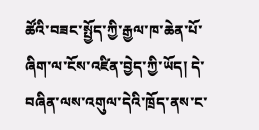ཚོའི་བཟང་སྤྱོད་ཀྱི་རྒྱལ་ཁ་ཆེན་པོ་ ཞིག་ལ་ངོས་འཛིན་བྱེད་ཀྱི་ཡོད། དེ་བཞིན་ལས་འགུལ་དེའི་ཁྲོད་ནས་ང་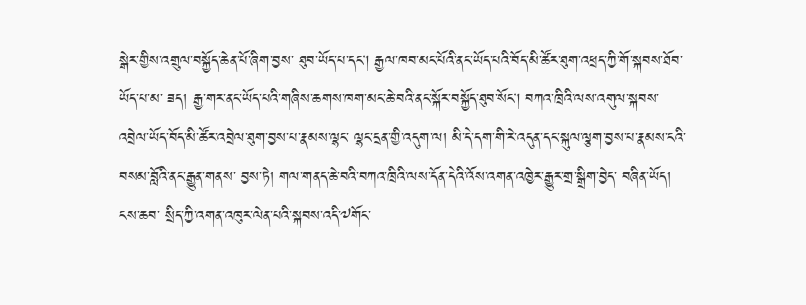སྒེར་གྱིས་འགྲུལ་བསྐྱོད་ཆེན་པོ་ཞིག་བྱས་ ཐུབ་ཡོད་པ་དང། རྒྱལ་ཁབ་མང་པོའི་ནང་ཡོད་པའི་བོད་མི་ཚོར་ཐུག་འཕྲད་ཀྱི་གོ་སྐབས་ཐོབ་ཡོད་པ་མ་ ཟད། རྒྱ་གར་ནང་ཡོད་པའི་གཞིས་ཆགས་ཁག་མང་ཆེ་བའི་ནང་སྐོར་བསྐྱོད་ཐུབ་སོང། བཀའ་ཁྲིའི་ལས་འགུལ་སྐབས་འབྲེལ་ཡོད་བོད་མི་ཚོར་འབྲེལ་ཐུག་བྱས་པ་རྣམས་ལྷང་ ལྷང་དྲན་གྱི་འདུག་ལ། མི་དེ་དག་གི་རེ་འདུན་དང་སྐུལ་ལྕག་བྱས་པ་རྣམས་ངའི་བསམ་བློའི་ནང་རྒྱུན་གནས་ བྱས་ཏེ། གལ་གནད་ཆེ་བའི་བཀའ་ཁྲིའི་ལས་དོན་དེའི་འོས་འགན་འཁྱེར་རྒྱུར་གྲ་སྒྲིག་བྱེད་ བཞིན་ཡོད།
ངས་ཆབ་ སྲིད་ཀྱི་འགན་འཁུར་ལེན་པའི་སྐབས་འདི་༧གོང་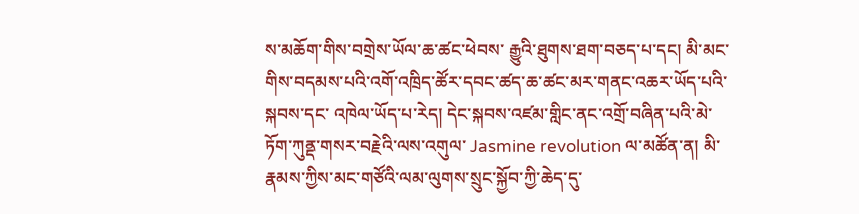ས་མཆོག་གིས་བགྲེས་ཡོལ་ཆ་ཚང་ཕེབས་ རྒྱུའི་ཐུགས་ཐག་བཅད་པ་དང། མི་མང་གིས་བདམས་པའི་འགོ་འཁྲིད་ཚོར་དབང་ཚད་ཆ་ཚང་མར་གནང་འཆར་ཡོད་པའི་སྐབས་དང་ འཁེལ་ཡོད་པ་རེད། དེང་སྐབས་འཛམ་གླིང་ནང་འགྲོ་བཞིན་པའི་མེ་ཏོག་ཀུནྡ་གསར་བརྗེའི་ལས་འགུལ་ Jasmine revolution ལ་མཚོན་ན། མི་རྣམས་ཀྱིས་མང་གཙོའི་ལམ་ལུགས་སྲུང་སྐྱོབ་ཀྱི་ཆེད་དུ་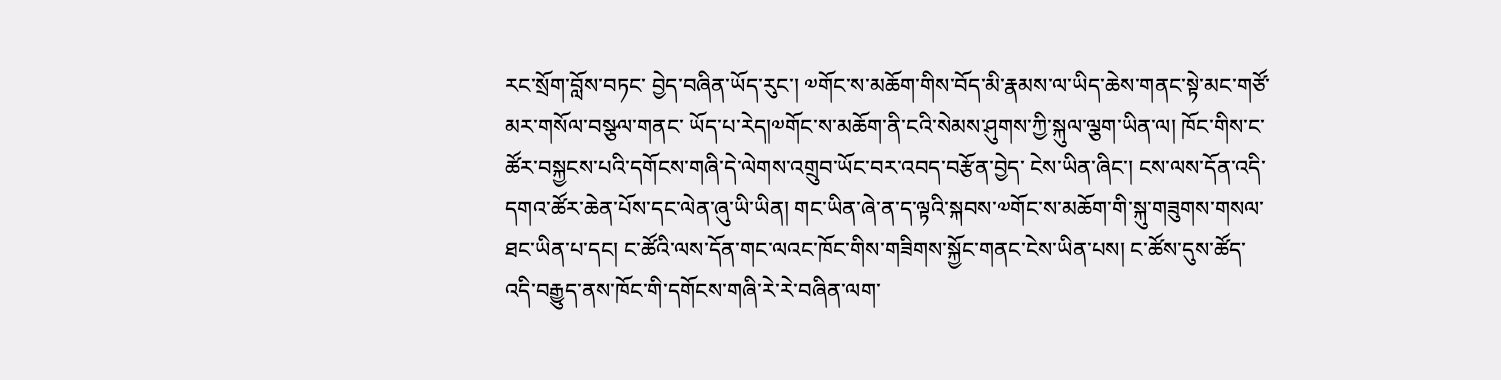རང་སྲོག་བློས་བཏང་ བྱེད་བཞིན་ཡོད་རུང་། ༧གོང་ས་མཆོག་གིས་བོད་མི་རྣམས་ལ་ཡིད་ཆེས་གནང་སྟེ་མང་གཙོ་མར་གསོལ་བསྩལ་གནང་ ཡོད་པ་རེད།༧གོང་ས་མཆོག་ནི་ངའི་སེམས་ཤུགས་ཀྱི་སྐུལ་ལྕག་ཡིན་ལ། ཁོང་གིས་ང་ཚོར་བསྐྱངས་པའི་དགོངས་གཞི་དེ་ལེགས་འགྲུབ་ཡོང་བར་འབད་བརྩོན་བྱེད་ ངེས་ཡིན་ཞིང་། ངས་ལས་དོན་འདི་དགའ་ཚོར་ཆེན་པོས་དང་ལེན་ཞུ་ཡི་ཡིན། གང་ཡིན་ཞེ་ན་ད་ལྟའི་སྐབས་༧གོང་ས་མཆོག་གི་སྐུ་གཟུགས་གསལ་ཐང་ཡིན་པ་དང། ང་ཚོའི་ལས་དོན་གང་ལའང་ཁོང་གིས་གཟིགས་སྐྱོང་གནང་ངེས་ཡིན་པས། ང་ཚོས་དུས་ཚོད་འདི་བརྒྱུད་ནས་ཁོང་གི་དགོངས་གཞི་རེ་རེ་བཞིན་ལག་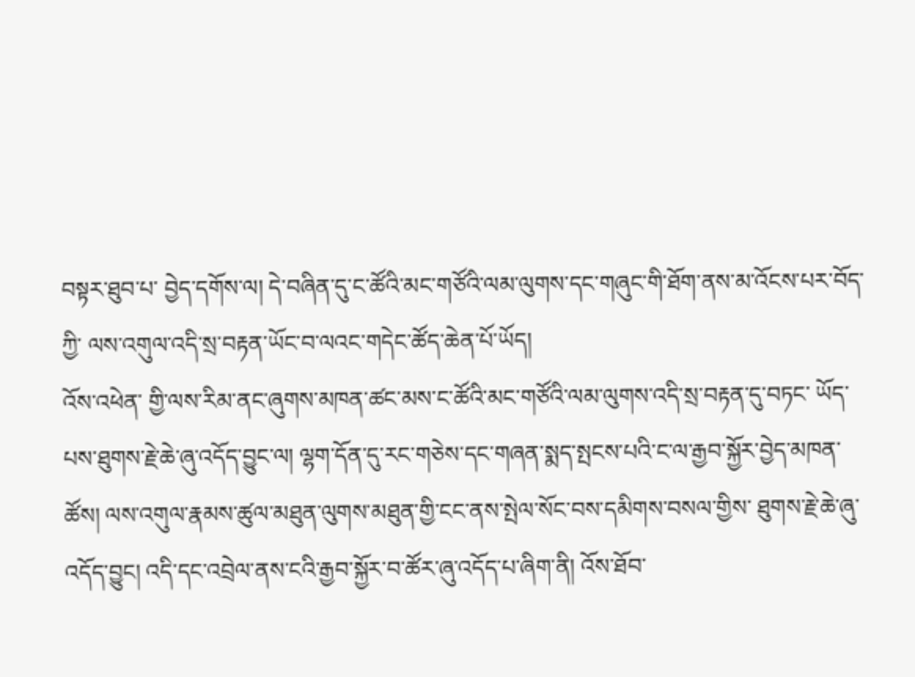བསྟར་ཐུབ་པ་ བྱེད་དགོས་ལ། དེ་བཞིན་དུ་ང་ཚོའི་མང་གཙོའི་ལམ་ལུགས་དང་གཞུང་གི་ཐོག་ནས་མ་འོངས་པར་བོད་ཀྱི་ ལས་འགུལ་འདི་སྲ་བརྟན་ཡོང་བ་ལའང་གདེང་ཚོད་ཆེན་པོ་ཡོད།
འོས་འཕེན་ གྱི་ལས་རིམ་ནང་ཞུགས་མཁན་ཚང་མས་ང་ཚོའི་མང་གཙོའི་ལམ་ལུགས་འདི་སྲ་བརྟན་དུ་བཏང་ ཡོད་པས་ཐུགས་རྗེ་ཆེ་ཞུ་འདོད་བྱུང་ལ། ལྷག་དོན་དུ་རང་གཅེས་དང་གཞན་སྨད་སྤངས་པའི་ང་ལ་རྒྱབ་སྐྱོར་བྱེད་མཁན་ཚོས། ལས་འགུལ་རྣམས་ཚུལ་མཐུན་ལུགས་མཐུན་གྱི་ངང་ནས་སྤེལ་སོང་བས་དམིགས་བསལ་གྱིས་ ཐུགས་རྗེ་ཆེ་ཞུ་འདོད་བྱུང། འདི་དང་འབྲེལ་ནས་ངའི་རྒྱབ་སྐྱོར་བ་ཚོར་ཞུ་འདོད་པ་ཞིག་ནི། འོས་ཐོབ་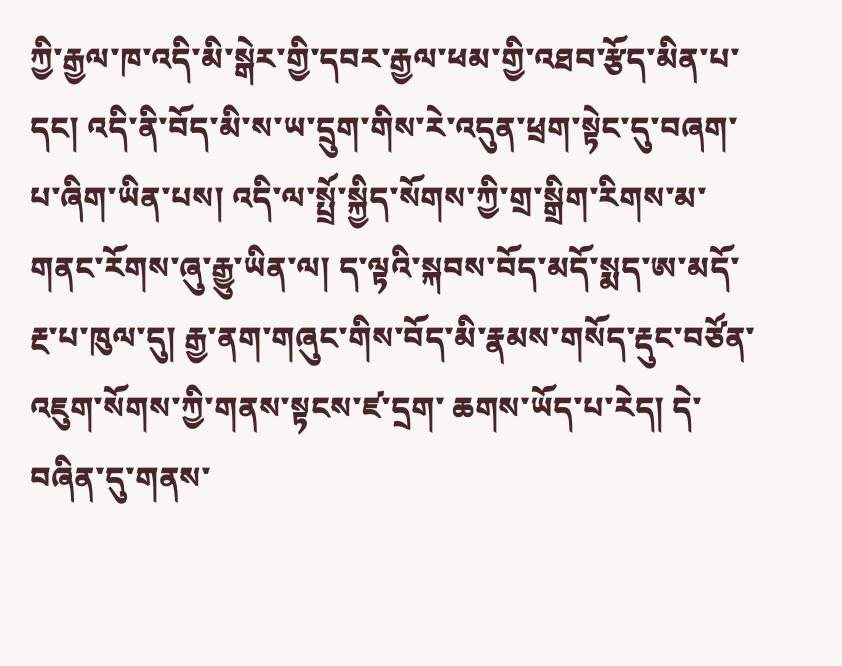ཀྱི་རྒྱལ་ཁ་འདི་མི་སྒེར་གྱི་དབར་རྒྱལ་ཕམ་གྱི་འཐབ་རྩོད་མིན་པ་དང། འདི་ནི་བོད་མི་ས་ཡ་དྲུག་གིས་རེ་འདུན་ཕྲག་སྟེང་དུ་བཞག་པ་ཞིག་ཡིན་པས། འདི་ལ་སྤྲོ་སྐྱིད་སོགས་ཀྱི་གྲ་སྒྲིག་རིགས་མ་གནང་རོགས་ཞུ་རྒྱུ་ཡིན་ལ། ད་ལྟའི་སྐབས་བོད་མདོ་སྨད་ཨ་མདོ་རྔ་པ་ཁུལ་དུ། རྒྱ་ནག་གཞུང་གིས་བོད་མི་རྣམས་གསོད་རྡུང་བཙོན་འཇུག་སོགས་ཀྱི་གནས་སྟངས་ཛ་དྲག་ ཆགས་ཡོད་པ་རེད། དེ་བཞིན་དུ་གནས་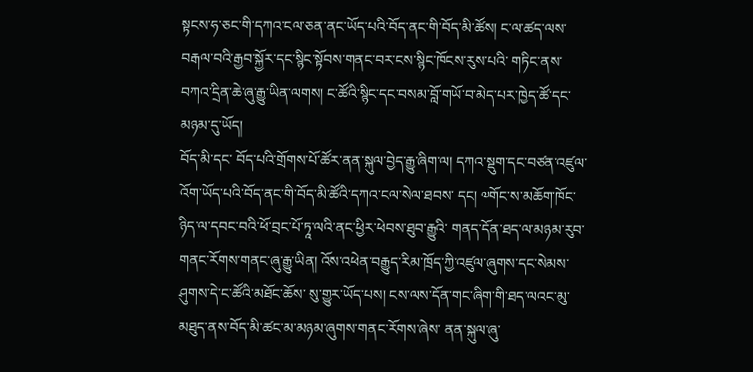སྟངས་ཧ་ཅང་གི་དཀའ་ངལ་ཅན་ནང་ཡོད་པའི་བོད་ནང་གི་བོད་མི་ཚོས། ང་ལ་ཚད་ལས་བརྒལ་བའི་རྒྱབ་སྐྱོར་དང་སྙིང་སྟོབས་གནང་བར་ངས་སྙིང་ཁོངས་རུས་པའི་ གཏིང་ནས་བཀའ་དྲིན་ཆེ་ཞུ་རྒྱུ་ཡིན་ལགས། ང་ཚོའི་སྙིང་དང་བསམ་བློ་གཡོ་བ་མེད་པར་ཁྱེད་ཚོ་དང་མཉམ་དུ་ཡོད།
བོད་མི་དང་ བོད་པའི་གྲོགས་པོ་ཚོར་ནན་སྐུལ་བྱེད་རྒྱུ་ཞིག་ལ། དཀའ་སྡུག་དང་བཙན་འཛུལ་འོག་ཡོད་པའི་བོད་ནང་གི་བོད་མི་ཚོའི་དཀའ་ངལ་སེལ་ཐབས་ དང། ༧གོང་ས་མཆོག་ཁོང་ཉིད་ལ་དབང་བའི་ཕོ་བྲང་པོ་ཏཱ་ལའི་ནང་ཕྱིར་ཕེབས་ཐུབ་རྒྱུའི་ གནད་དོན་ཐད་ལ་མཉམ་རུབ་གནང་རོགས་གནང་ཞུ་རྒྱུ་ཡིན། འོས་འཕེན་བརྒྱུད་རིམ་ཁྲོད་ཀྱི་འཛུལ་ཞུགས་དང་སེམས་ཤུགས་དེ་ང་ཚོའི་མཐོང་ཆོས་ སུ་གྱུར་ཡོད་པས། ངས་ལས་དོན་གང་ཞིག་གི་ཐད་ལའང་མུ་མཐུད་ནས་བོད་མི་ཚང་མ་མཉམ་ཞུགས་གནང་རོགས་ཞེས་ ནན་སྐུལ་ཞུ་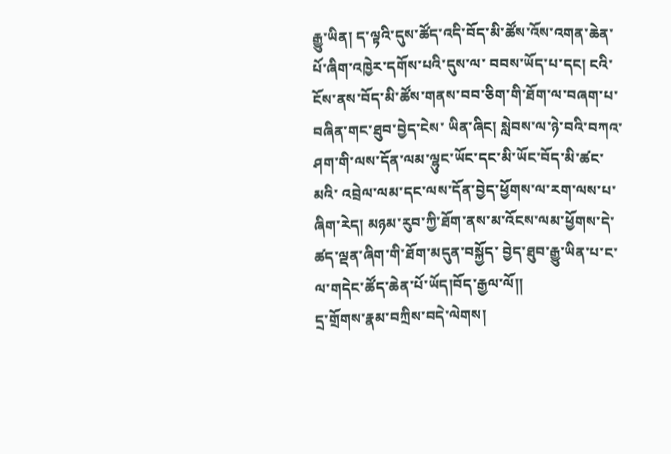རྒྱུ་ཡིན། ད་ལྟའི་དུས་ཚོད་འདི་བོད་མི་ཚོས་འོས་འགན་ཆེན་པོ་ཞིག་འཁྱེར་དགོས་པའི་དུས་ལ་ བབས་ཡོད་པ་དང། ངའི་ངོས་ནས་བོད་མི་ཚོས་གནས་བབ་ཅིག་གི་ཐོག་ལ་བཞག་པ་བཞིན་གང་ཐུབ་བྱེད་ངེས་ ཡིན་ཞིང། སླེབས་ལ་ཉེ་བའི་བཀའ་ཤག་གི་ལས་དོན་ལམ་ལྷུང་ཡོང་དང་མི་ཡོང་བོད་མི་ཚང་མའི་ འབྲེལ་ལམ་དང་ལས་དོན་བྱེད་ཕྱོགས་ལ་རག་ལས་པ་ཞིག་རེད། མཉམ་རུབ་ཀྱི་ཐོག་ནས་མ་འོངས་ལམ་ཕྱོགས་དེ་ཚད་ལྡན་ཞིག་གི་ཐོག་མདུན་བསྐྱོད་ བྱེད་ཐུབ་རྒྱུ་ཡིན་པ་ང་ལ་གདེང་ཚོད་ཆེན་པོ་ཡོད།བོད་རྒྱལ་ལོ།།
དྲ་གྲོགས་རྣམ་བཀྲིས་བདེ་ལེགས།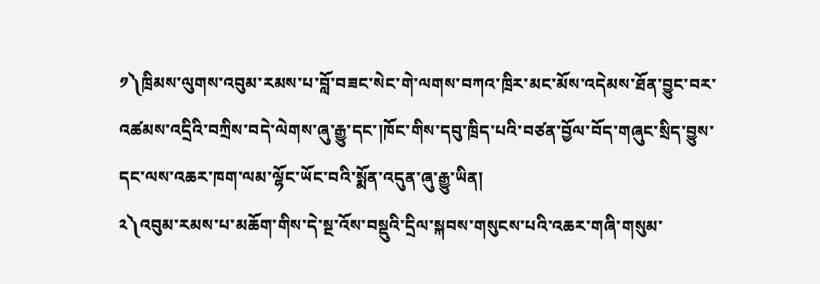༡༽ཁྲིམས་ལུགས་འབུམ་རམས་པ་བློ་བཟང་སེང་གེ་ལགས་བཀའ་ཁྲིར་མང་མོས་འདེམས་ཐོན་བྱུང་བར་འཚམས་འདྲིའི་བཀྲིས་བདེ་ལེགས་ཞུ་རྒྱུ་དང་།ཁོང་གིས་དབུ་ཁྲིད་པའི་བཙན་བྱོལ་བོད་གཞུང་སྲིད་བྱུས་དང་ལས་འཆར་ཁག་ལམ་ལྷོང་ཡོང་བའི་སྨོན་འདུན་ཞུ་རྒྱུ་ཡིན།
༢༽འབུམ་རམས་པ་མཆོག་གིས་དེ་སྔ་འོས་བསྡུའི་དྲིལ་སྐབས་གསུངས་པའི་འཆར་གཞི་གསུམ་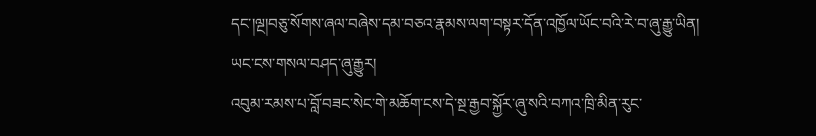དང་།ལྔ།བཅུ་སོགས་ཞལ་བཞེས་དམ་བཅའ་རྣམས་ལག་བསྟར་དོན་འཁྱོལ་ཡོང་བའི་རེ་བ་ཞུ་རྒྱུ་ཡིན།
ཡང་ངས་གསལ་བཤད་ཞུ་རྒྱུར།
འབུམ་རམས་པ་བློ་བཟང་སེང་གེ་མཆོག་ངས་དེ་སྔ་རྒྱབ་སྐྱོར་ཞུ་སའི་བཀའ་ཁྲི་མིན་རུང་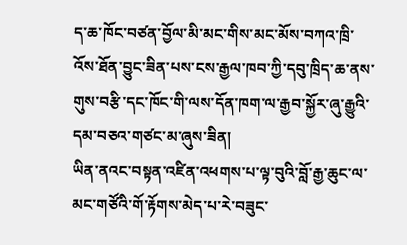ད་ཆ་ཁོང་བཙན་བྱོལ་མི་མང་གིས་མང་མོས་བཀའ་ཁྲི་འོས་ཐོན་བྱུང་ཟིན་པས་ངས་རྒྱལ་ཁབ་ཀྱི་དབུ་ཁྲིད་ཆ་ནས་གུས་བརྩི་དང་ཁོང་གི་ལས་དོན་ཁག་ལ་རྒྱབ་སྐྱོར་ཞུ་རྒྱུའི་དམ་བཅའ་གཙང་མ་ཞུས་ཟིན།
ཡིན་ནའང་བསྟན་འཛིན་འཕགས་པ་ལྟ་བུའི་བློ་རྒྱ་ཆུང་ལ་མང་གཙོའི་གོ་རྟོགས་མེད་པ་རེ་བཟུང་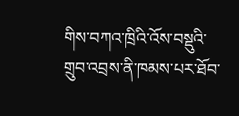གིས་བཀའ་ཁྲིའི་འོས་བསྡུའི་གྲུབ་འབྲས་ནི་ཁམས་པར་ཐོབ་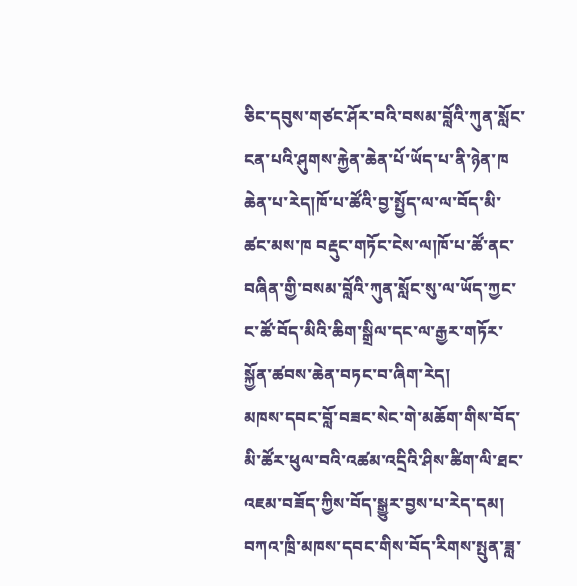ཅིང་དབུས་གཙང་ཤོར་བའི་བསམ་བློའི་ཀུན་སློང་ངན་པའི་ཤུགས་རྐྱེན་ཆེན་པོ་ཡོད་པ་ནི་ཉེན་ཁ ཆེན་པ་རེད།ཁོ་པ་ཚོའི་བྱ་སྤྱོད་ལ་ལ་བོད་མི་ཚང་མས་ཁ བརྡུང་གཏོང་ངེས་ལ།ཁོ་པ་ཚོ་ནང་བཞིན་གྱི་བསམ་བློའི་ཀུན་སློང་སུ་ལ་ཡོད་ཀྱང་ང་ཚོ་བོད་མིའི་ཆིག་སྒྲིལ་དང་ལ་རྒྱར་གཏོར་སྐྱོན་ཚབས་ཆེན་བཏང་བ་ཞིག་རེད།
མཁས་དབང་བློ་བཟང་སེང་གེ་མཆོག་གིས་བོད་མི་ཚོར་ཕུལ་བའི་འཚམ་འདྲིའི་ཤིས་ཚིག་ལི་ཐང་འཇམ་བཟོད་ཀྱིས་བོད་སྒྱུར་བྱས་པ་རེད་དམ། བཀའ་ཁྲི་མཁས་དབང་གིས་བོད་རིགས་སྤུན་ཟླ་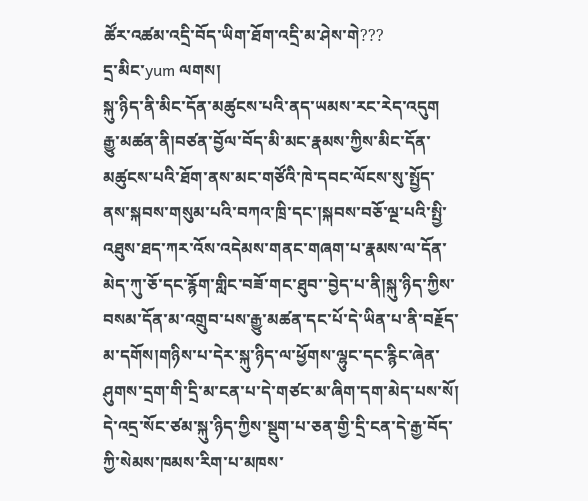ཚོར་འཚམ་འདྲི་བོད་ཡིག་ཐོག་འདྲི་མ་ཤེས་གེ???
དྲ་མིང་yum ལགས།
སྐུ་ཉིད་ནི་མིང་དོན་མཚུངས་པའི་ནད་ཡམས་རང་རེད་འདུག
རྒྱུ་མཚན་ནི།བཙན་བྱོལ་བོད་མི་མང་རྣམས་ཀྱིས་མིང་དོན་མཚུངས་པའི་ཐོག་ནས་མང་གཙོའི་ཁེ་དབང་ལོངས་སུ་སྤྱོད་ནས་སྐབས་གསུམ་པའི་བཀའ་ཁྲི་དང་།སྐབས་བཅོ་ལྔ་པའི་སྤྱི་འཐུས་ཐད་ཀར་འོས་འདེམས་གནང་གཞག་པ་རྣམས་ལ་དོན་མེད་ཀུ་ཅོ་དང་རྙོག་གླིང་བཟོ་གང་ཐུབ་་བྱེད་པ་ནི།སྐུ་ཉིད་ཀྱིས་བསམ་དོན་མ་འགྲུབ་པས་རྒྱུ་མཚན་དང་པོ་དེ་ཡིན་པ་ནི་བརྗོད་མ་དགོས།གཉིས་པ་དེར་སྐུ་ཉིད་ལ་ཕྱོགས་ལྷུང་དང་རྙིང་ཞེན་ཤུགས་དྲག་གི་དྲི་མ་ངན་པ་དེ་གཙང་མ་ཞིག་དག་མེད་པས་སོ།
དེ་འདྲ་སོང་ཙམ་སྐུ་ཉིད་ཀྱིས་སྡུག་པ་ཅན་གྱི་དྲི་ངན་དེ་རྒྱ་བོད་ཀྱི་སེམས་ཁམས་རིག་པ་མཁས་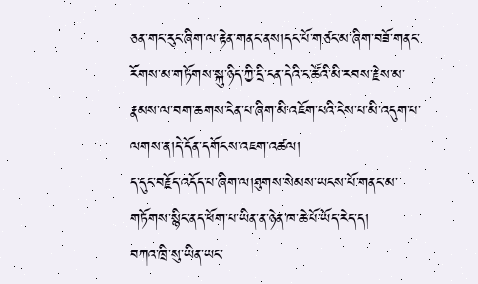ཅན་གང་རུང་ཞིག་ལ་རྟེན་གནང་ནས།དང་པོ་གཙང་མ་ཞིག་བཟོ་གནང་རོགས་མ་གཏོགས་སྐུ་ཉིད་ཀྱི་དྲི་ངན་དེའི་ང་ཚོའི་མི་རབས་རྗེས་མ་རྣམས་ལ་བག་ཆགས་ངེན་པ་ཞིག་མི་འཇོག་པའི་ངེས་པ་མི་འདུག་པ་ལགས་ན།དེ་དོན་དགོངས་འཇག་འཚལ།
ད་དུང་བརྗོད་འདོད་པ་ཞིག་ལ།ཐུགས་སེམས་ཡངས་པོ་གནང་མ་གཏོགས་སྙིང་ནད་ཕོག་པ་ཡིན་ན་ཉེན་ཁ་ཆེ་པོ་ཡོད་རེད་ད།
བཀའ་ཁྲི་སུ་ཡིན་ཡང་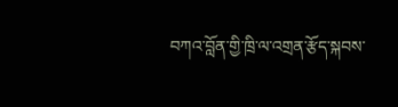བཀའ་བློན་གྱི་ཁྲི་ལ་འགྲན་རྩོད་སྐབས་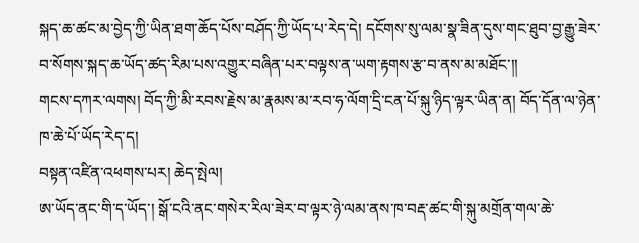སྐད་ཆ་ཚང་མ་བྱེད་ཀྱི་ཡིན་ཐག་ཆོད་པོས་བཤོད་ཀྱི་ཡོད་པ་རེད་དེ། དངོགས་སུ་ལམ་སྣ་ཟིན་དུས་གང་ཐུབ་བྱ་རྒྱུ་ཟེར་བ་སོགས་སྐད་ཆ་ཡོད་ཚད་རིམ་པས་འགྱུར་བཞིན་པར་བལྟས་ན་ཡག་རྟགས་རྩ་བ་ནས་མ་མཐོང་།།
གངས་དཀར་ལགས། བོད་ཀྱི་མི་རབས་རྗེས་མ་རྣམས་མ་རབ་ཧ་ལོག་དྲི་ངན་པོ་སྐུ་ཉིད་ལྟར་ཡིན་ན། བོད་དོན་ལ་ཉེན་ཁ་ཆེ་པོ་ཡོད་རེད་ད།
བསྟན་འཛིན་འཕགས་པར། ཆེད་སྤེལ།
ཨ་ཡོད་ནང་གི་ད་ཡོད་། སྒོ་ངའི་ནང་གསེར་རིལ་ཟེར་བ་ལྟར་ཉེ་ལམ་ནས་ཁ་བརྡ་ཚང་གི་སྐུ་མགྲོན་གལ་ཆེ་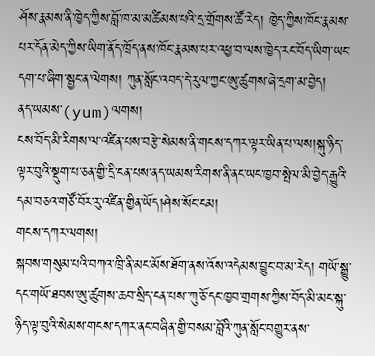ཤོས་རྣམས་ནི་ཁྱེད་ཀྱིས་བློ་ཁ་མ་མཚིམས་པའི་དྲ་གྲོགས་ཚོ་རེད། ཁྱེད་ཀྱིས་ཁོང་རྣམས་པར་དོན་མེད་ཀྱིས་ཡིག་ནོད་ཁྲོད་ནས་ཁོང་རྣམས་པར་འཕྱ་བ་ལས་ཁྱེད་རང་བོད་ཡིག་ཡང་དག་པ་ཞིག་སྦྱང་ན་ལེགས། ཀུན་སློང་འབད་དེ་རུལ་ཀྱང་ཨུ་ཚུགས་ཞེ་དྲག་མ་བྱེད།
ནད་ཡམས་(yum)ལགས།
ངས་བོད་མི་རིགས་ལ་འཛིན་པས་བརྩེ་སེམས་ནི་གངས་དཀར་ལྟར་ཡིན་པ་ལས།སྐུ་ཉིད་ལྟར་བུའི་སྡུག་པ་ཅན་གྱི་དྲི་ངན་པས་ནད་ཡམས་རིགས་ནི་ནང་ཡང་ཁྱབ་སྤེལ་མི་བྱེད་རྒྱུའི་དམ་བཅའ་གཙོ་བོར་རུ་འཛིན་གྱིན་ཡོད།ཤེས་སོང་ངམ།
གངས་དཀར་ལགས།
སྐབས་གསུམ་པའི་བཀའ་ཁྲི་ནི་མང་མོས་ཐོག་ནས་འོས་འདེམས་བྱུང་བ་མ་རེད། གཡོ་སྒྱུ་དང་གཡོ་ཐབས་ཨུ་ཚུགས་ཆབ་སྲིད་ངན་པས་་ཀུ་ཅོ་དང་ཁྱབ་གྲགས་ཀྱིས་བོད་མི་མང་སྐུ་ཉིད་ལྟ་བུའི་སེམས་གངས་དཀར་ནང་བཞིན་གྱི་བསམ་བློའི་ཀུན་སློང་བགྱུར་ནས་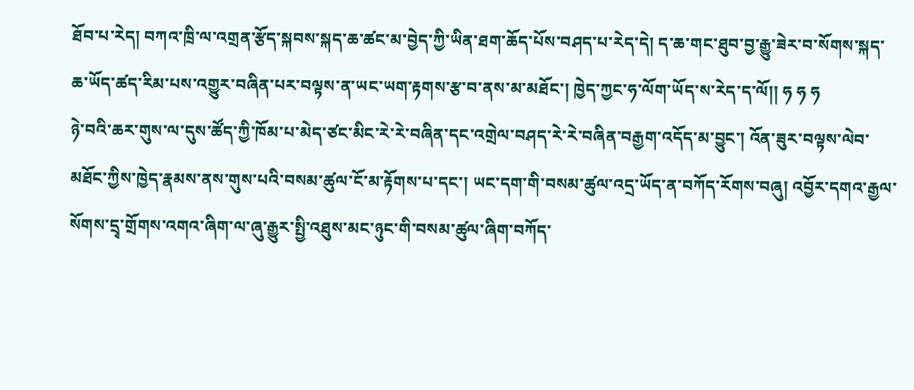ཐོབ་པ་རེད། བཀའ་ཁྲི་ལ་འགྲན་རྩོད་སྐབས་སྐད་ཆ་ཚང་མ་བྱེད་ཀྱི་ཡིན་ཐག་ཆོད་པོས་བཤད་པ་རེད་དེ། ད་ཆ་གང་ཐུབ་བྱ་རྒྱུ་ཟེར་བ་སོགས་སྐད་ཆ་ཡོད་ཚད་རིམ་པས་འགྱུར་བཞིན་པར་བལྟས་ན་ཡང་ཡག་རྟགས་རྩ་བ་ནས་མ་མཐོང་། ཁྱེད་ཀྱང་ཧ་ལོག་ཡོད་ས་རེད་ད་ལོ།། ཧ ཧ ཧ
ཉེ་བའི་ཆར་གུས་ལ་དུས་ཚོད་ཀྱི་ཁོམ་པ་མེད་ཙང་མིང་རེ་རེ་བཞིན་དང་འགྲེལ་བཤད་རེ་རེ་བཞིན་བརྒྱག་འདོད་མ་བྱུང་། འོན་ཟུར་བལྟས་ལེབ་མཐོང་ཀྱིས་ཁྱེད་རྣམས་ནས་གུས་པའི་བསམ་ཚུལ་ངོ་མ་རྟོགས་པ་དང་། ཡང་དག་གི་བསམ་ཚུལ་འདྲ་ཡོད་ན་བཀོད་རོགས་བཞུ། འབྱོར་དགའ་རྒྱལ་སོགས་དྲྭ་གྲོགས་འགའ་ཞིག་ལ་ཞུ་རྒྱུར་སྤྱི་འཐུས་མང་ཉུང་གི་བསམ་ཚུལ་ཞིག་བཀོད་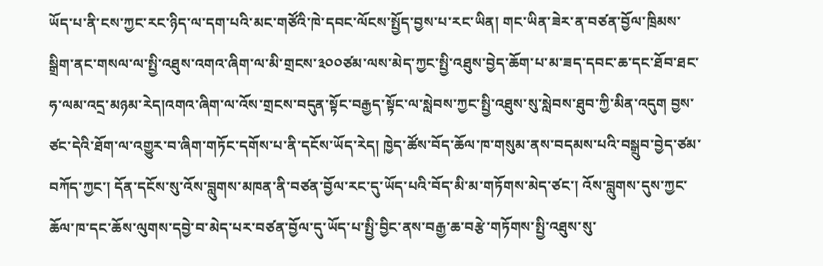ཡོད་པ་ནི་ངས་ཀྱང་རང་ཉིད་ལ་དག་པའི་མང་གཙོའི་ཁེ་དབང་ལོངས་སྤྱོད་བྱས་པ་རང་ཡིན། གང་ཡིན་ཟེར་ན་བཙན་བྱོལ་ཁྲིམས་སྒྲིག་ནང་གསལ་ལ་སྤྱི་འཐུས་འགའ་ཞིག་ལ་མི་གྲངས་༣༠༠ཙམ་ལས་མེད་ཀྱང་སྤྱི་འཐུས་བྱེད་ཆོག་པ་མ་ཟད་དབང་ཆ་དང་ཐོབ་ཐང་ཧ་ལམ་འདྲ་མཉམ་རེད།འགའ་ཞིག་ལ་འོས་གྲངས་བདུན་སྟོང་བརྒྱད་སྟོང་ལ་སླེབས་ཀྱང་སྤྱི་འཐུས་སུ་སླེབས་ཐུབ་ཀྱི་མིན་འདུག བྱས་ཙང་དེའི་ཐོག་ལ་འགྱུར་བ་ཞིག་གཏོང་དགོས་པ་ནི་དངོས་ཡོད་རེད། ཁྱེད་ཚོས་བོད་ཆོལ་ཁ་གསུམ་ནས་བདམས་པའི་བསྒྲུབ་བྱེད་ཙམ་བཀོད་ཀྱང་། དོན་དངོས་སུ་འོས་བླུགས་མཁན་ནི་བཙན་བྱོལ་རང་དུ་ཡོད་པའི་བོད་མི་མ་གཏོགས་མེད་ཙང་། འོས་བླུགས་དུས་ཀྱང་ཆོལ་ཁ་དང་ཆོས་ལུགས་དབྱེ་བ་མེད་པར་བཙན་བྱོལ་དུ་ཡོད་པ་སྤྱི་བྱིང་ནས་བརྒྱ་ཆ་བརྩེ་གཏོགས་སྤྱི་འཐུས་སུ་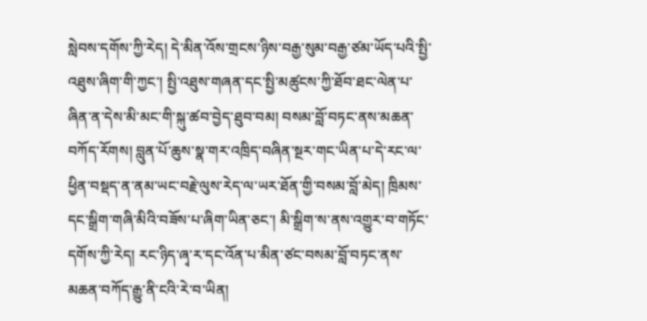སླེབས་དགོས་ཀྱི་རེད། དེ་མིན་འོས་གྲངས་ཉིས་བརྒྱ་སུམ་བརྒྱ་ཙམ་ཡོད་པའི་སྤྱི་འཐུས་ཞིག་གི་ཀྱང་། སྤྱི་འཐུས་གཞན་དང་སྤྱི་མཚུངས་ཀྱི་ཐོབ་ཐང་ལེན་པ་ཞིན་ན་དེས་མི་མང་གི་སྐུ་ཚབ་བྱེད་ཐུབ་བམ། བསམ་བློ་བཏང་ནས་མཆན་བཀོད་རོགས། བླུན་པོ་ཆུས་སྣ་གར་འཁྲིད་བཞིན་སྔར་གང་ཡིན་པ་དེ་རང་ལ་ཕྱིན་བསྡད་ན་ནམ་ཡང་བརྗེ་ལུས་རེད་ལ་ཡར་ཐོན་གྱི་བསམ་བློ་མེད། ཁྲིམས་དང་སྒྲིག་གཞི་མིའི་བཟོས་པ་ཞིག་ཡིན་ཅང་། མི་སྒྲིག་ས་ནས་འགྱུར་བ་གཏོང་དགོས་ཀྱི་རེད། རང་ཉིད་ཞྭ་ར་དང་འོན་པ་མིན་ཙང་བསམ་བློ་བཏང་ནས་མཆན་བཀོད་རྒྱུ་ནི་ངའི་རེ་བ་ཡིན།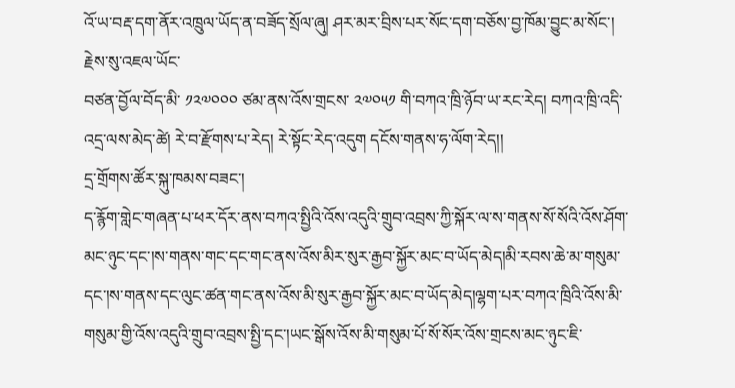འོ་ཡ་བརྡ་དག་ནོར་འཁྲུལ་ཡོད་ན་བཟོད་སྲོལ་ཞུ། ཤར་མར་བྲིས་པར་སོང་དག་བཅོས་བྱ་ཁོམ་བྱུང་མ་སོང་། རྗེས་སུ་འཇལ་ཡོང་
བཙན་བྱོལ་བོད་མི་ ༡༢༧༠༠༠ ཙམ་ནས་འོས་གྲངས་ ༢༧༠༥༡ གི་བཀའ་ཁྲི་ཉོབ་ཡ་རང་རེད། བཀའ་ཁྲི་འདི་འདྲ་ལས་མེད་ཚེ། རེ་བ་རྫོགས་པ་རེད། རེ་སྟོང་རེད་འདུག དངོས་གནས་ཧ་ལོག་རེད།།
དྲ་གྲོགས་ཚོར་སྐུ་ཁམས་བཟང་།
ད་རྙོག་གླེང་གཞན་པ་ཕཪ་དོར་ནས་བཀའ་སྤྱིའི་འོས་འདུའི་གྲུབ་འབྲས་ཀྱི་སྐོར་ལ་ས་གནས་སོ་སོའི་འོས་ཤོག་མང་ཉུང་དང་།ས་གནས་གང་དང་གང་ནས་འོས་མིར་སུར་རྒྱབ་སྐྱོར་མང་བ་ཡོད་མེད།མི་རབས་ཆེ་མ་གསུམ་དང་།ས་གནས་དང་ལུང་ཚན་གང་ནས་འོས་མི་སུར་རྒྱབ་སྐྱོར་མང་བ་ཡོད་མེད།ལྷག་པར་བཀའ་ཁྲིའི་འོས་མི་གསུམ་གྱི་འོས་འདུའི་གྲུབ་འབྲས་སྤྱི་དང་།ཡང་སྒོས་འོས་མི་གསུམ་པོ་སོ་སོར་འོས་གྲངས་མང་ཉུང་ཇི་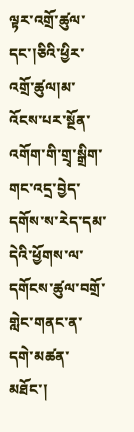ལྟར་འགྲོ་ཚུལ་དང་།ཅིའི་ཕྱིར་འགྲོ་ཚུལ།མ་འོངས་པར་སྔོན་འགོག་གི་གྲྭ་སྒྲིག་གང་འདྲ་བྱེད་དགོས་ས་རེད་དམ་དེའི་ཕྱོགས་ལ་དགོངས་ཚུལ་བགྲོ་གླེང་གནང་ན་དགེ་མཚན་མཐོང་།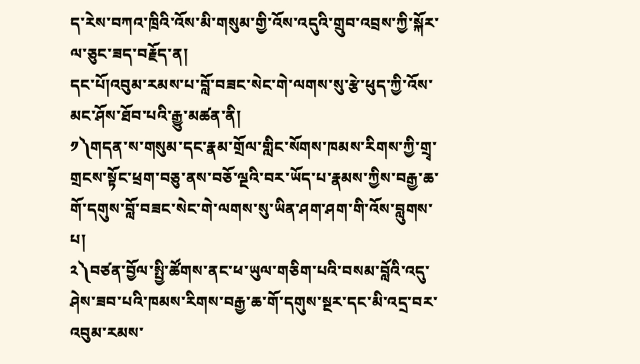ད་རེས་བཀའ་ཁྲིའི་འོས་མི་གསུམ་གྱི་འོས་འདུའི་གྲུབ་འབྲས་ཀྱི་སྐོར་ལ་ཅུང་ཟད་བརྗོད་ན།
དང་པོ།འབུམ་རམས་པ་བློ་བཟང་སེང་གེ་ལགས་སུ་རྩེ་ཕུད་ཀྱི་འོས་མང་ཤོས་ཐོབ་པའི་རྒྱུ་མཚན་ནི།
༡༽གདན་ས་གསུམ་དང་རྣམ་གྲོལ་གླིང་སོགས་ཁམས་རིགས་ཀྱི་གྲྭ་གྲངས་སྟོང་ཕྲག་བཅུ་ནས་བཅོ་ལྔའི་བར་ཡོད་པ་རྣམས་ཀྱིས་བརྒྱ་ཆ་གོ་དགུས་བློ་བཟང་སེང་གེ་ལགས་སུ་ཡིན་ཤག་ཤག་གི་འོས་བླུགས་པ།
༢༽བཙན་བྱོལ་སྤྱི་ཚོགས་ནང་ཕ་ཡུལ་གཅིག་པའི་བསམ་བློའི་འདུ་ཤེས་ཟབ་པའི་ཁམས་རིགས་བརྒྱ་ཆ་གོ་དགུས་སྔར་དང་མི་འདྲ་བར་འབུམ་རམས་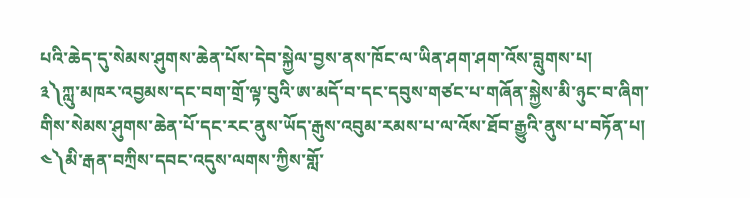པའི་ཆེད་དུ་སེམས་ཤུགས་ཆེན་པོས་དེབ་སྐྱེལ་བྱས་ནས་ཁོང་ལ་ཡིན་ཤག་ཤག་འོས་བླུགས་པ།
༣༽ཀླུ་མཁར་འབྱམས་དང་བག་གྲོ་ལྟ་བུའི་ཨ་མདོ་བ་དང་དབུས་གཙང་པ་གཞོན་སྐྱེས་མི་ཉུང་བ་ཞིག་གིས་སེམས་ཤུགས་ཆེན་པོ་དང་རང་ནུས་ཡོད་རྒུས་འབུམ་རམས་པ་ལ་འོས་ཐོབ་རྒྱུའི་ནུས་པ་བཏོན་པ།
༤༽མི་རྒན་བཀྲིས་དབང་འདུས་ལགས་ཀྱིས་གློ་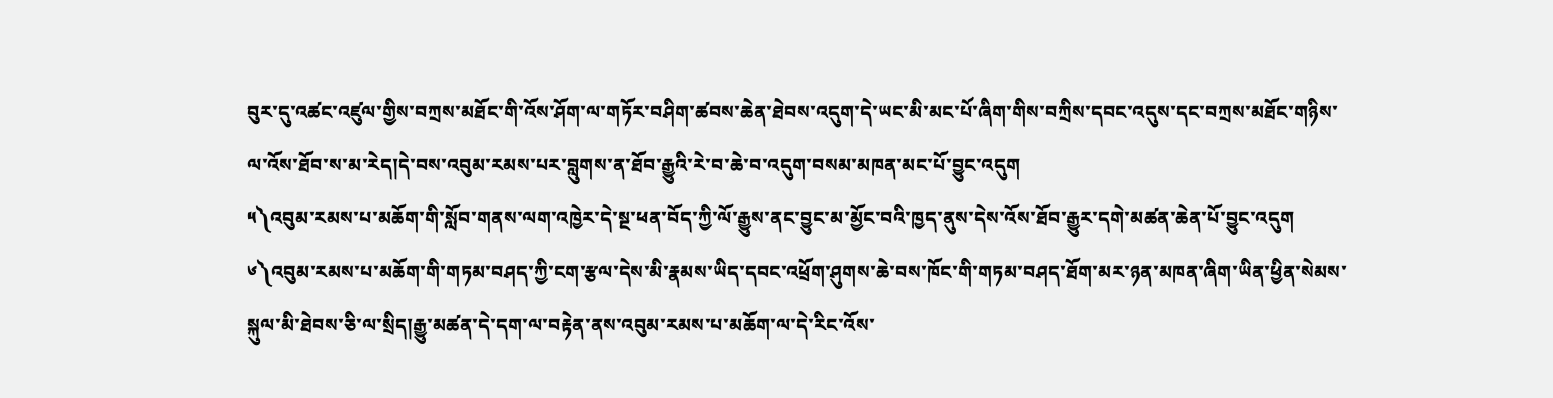བུར་དུ་འཚང་འཛུལ་གྱིས་བཀྲས་མཐོང་གི་འོས་ཤོག་ལ་གཏོར་བཤིག་ཚབས་ཆེན་ཐེབས་འདུག་དེ་ཡང་མི་མང་པོ་ཞིག་གིས་བཀྲིས་དབང་འདུས་དང་བཀྲས་མཐོང་གཉིས་ལ་འོས་ཐོབ་ས་མ་རེད།དེ་བས་འབུམ་རམས་པར་བླུགས་ན་ཐོབ་རྒྱུའི་རེ་བ་ཆེ་བ་འདུག་བསམ་མཁན་མང་པོ་བྱུང་འདུག
༥༽འབུམ་རམས་པ་མཆོག་གི་སློབ་གནས་ལག་འཁྱེར་དེ་སྔ་ཕན་བོད་ཀྱི་ལོ་རྒྱུས་ནང་བྱུང་མ་མྱོང་བའི་ཁྱད་ནུས་དེས་འོས་ཐོབ་རྒྱུར་དགེ་མཚན་ཆེན་པོ་བྱུང་འདུག
༦༽འབུམ་རམས་པ་མཆོག་གི་གཏམ་བཤད་ཀྱི་ངག་རྩལ་དེས་མི་རྣམས་ཡིད་དབང་འཕྲོག་ཤུགས་ཆེ་བས་ཁོང་གི་གཏམ་བཤད་ཐོག་མར་ཉན་མཁན་ཞིག་ཡིན་ཕྱིན་སེམས་སྐུལ་མི་ཐེབས་ཅི་ལ་སྲིད།རྒྱུ་མཚན་དེ་དག་ལ་བརྟེན་ནས་འབུམ་རམས་པ་མཆོག་ལ་དེ་རིང་འོས་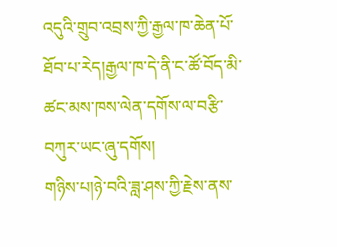འདུའི་གྲུབ་འབྲས་ཀྱི་རྒྱལ་ཁ་ཆེན་པོ་ཐོབ་པ་རེད།རྒྱལ་ཁ་དེ་ནི་ང་ཚོ་བོད་མི་ཚང་མས་ཁས་ལེན་དགོས་ལ་བརྩི་བཀུར་ཡང་ཞུ་དགོས།
གཉིས་པ།ཉེ་བའི་ཟླ་ཤས་ཀྱི་རྗེས་ནས་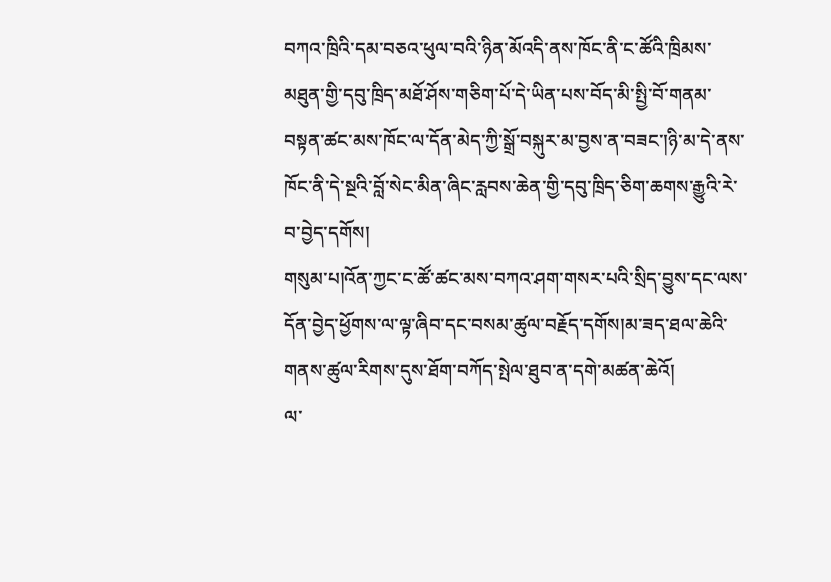བཀའ་ཁྲིའི་དམ་བཅའ་ཕུལ་བའི་ཉིན་མོའདི་ནས་ཁོང་ནི་ང་ཚོའི་ཁྲིམས་མཐུན་གྱི་དབུ་ཁྲིད་མཐོ་ཤོས་གཅིག་པོ་དེ་ཡིན་པས་བོད་མི་སྤྱི་བོ་གནམ་བསྟན་ཚང་མས་ཁོང་ལ་དོན་མེད་ཀྱི་སྒྲོ་བསྐུར་མ་བྱས་ན་བཟང་།ཉི་མ་དེ་ནས་ཁོང་ནི་དེ་སྔའི་བློ་སེང་མིན་ཞིང་རླབས་ཆེན་གྱི་དབུ་ཁྲིད་ཅིག་ཆགས་རྒྱུའི་རེ་བ་བྱེད་དགོས།
གསུམ་པ།འོན་ཀྱང་ང་ཚོ་ཚང་མས་བཀའ་ཤག་གསར་པའི་སྲིད་བྱུས་དང་ལས་དོན་བྱེད་ཕྱོགས་ལ་ལྟ་ཞིབ་དང་བསམ་ཚུལ་བརྗོད་དགོས།མ་ཟད་ཐལ་ཆེའི་གནས་ཚུལ་རིགས་དུས་ཐོག་བཀོད་སྤེལ་ཐུབ་ན་དགེ་མཚན་ཆེའོ།
ལ་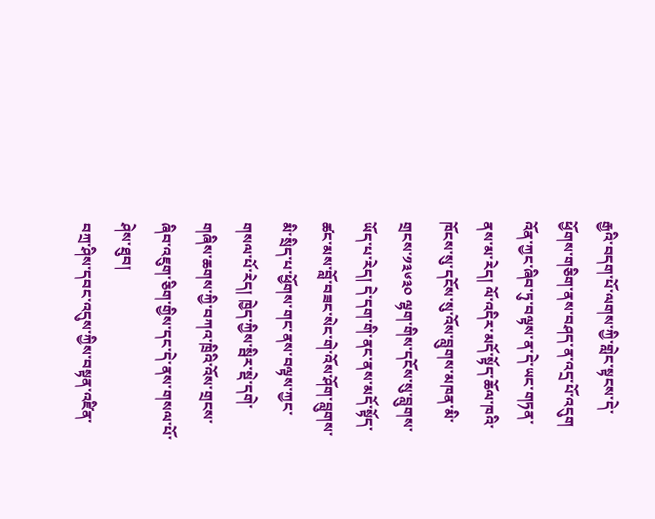རྒྱའི་བདག་པོ་ལགས་ཀྱི་གླེང་སྟངས་དེ་ཕྱོགས་གཅིག་ནས་བཤད་ན་འདྲ་པོ་འདུག འོན་ཀྱང་ཞིབ་ཏུ་བལྟས་ན་དེ་ཡང་གཏན་ནས་མ་རེད། ལོ་འདིར་མདོ་སྟོད་ཆོལ་ཁའི་ཁོངས་སུ་དངོས་སུ་འོས་བླུགས་མཁན་མི་གྲངས་༡༣༦༣༠ ལྷག་གིས་དངོས་སུ་བླུགས་ཡོད་པ་རེད། དེ་དག་གི་ནང་ནས་མདོ་སྟོད་ཚང་མས་བློ་བཟང་སེང་གེ་འོས་ཤོག་བླུགས་མི་སྲིད་པ་ཕྱོགས་གང་ནས་བལྟས་ཀྱང་གསལ་པོ་རེད། ཁྱེད་ཀྱིས་སྦིར་སྡེ་དགེ་གཞིས་ཆགས་ཀྱི་བཀའ་ཁྲིའི་འོས་གྲངས་ཞིབ་འཇུག་ཅིག་གྱིས་དང་དེ་ནས་གསལ་པོ་ཤེས་ཐུབ།
བཀྲ་ཤིས་དབང་འདུས་ཀྱིས་བསྟན་འཛིན་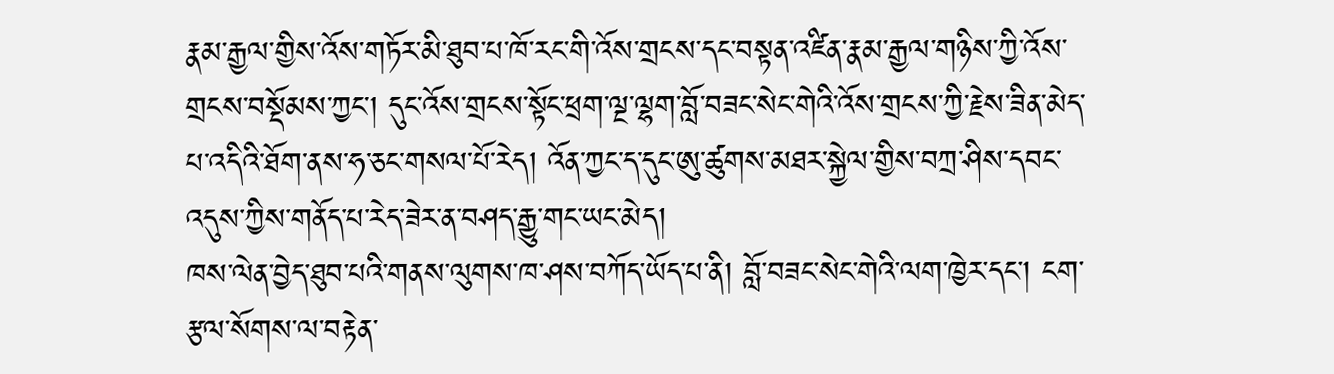རྣམ་རྒྱལ་གྱིས་འོས་གཏོར་མི་ཐུབ་པ་ཁོ་རང་གི་འོས་གྲངས་དང་བསྟན་འཛིན་རྣམ་རྒྱལ་གཉིས་ཀྱི་འོས་གྲངས་བསྡོམས་ཀྱང་། དུང་འོས་གྲངས་སྟོང་ཕྲག་ལྔ་ལྷག་བློ་བཟང་སེང་གེའི་འོས་གྲངས་ཀྱི་རྗེས་ཟིན་མེད་པ་འདིའི་ཐོག་ནས་ཧ་ཅང་གསལ་པོ་རེད། འོན་ཀྱང་ད་དུང་ཨུ་ཚུགས་མཐར་སྐྱེལ་གྱིས་བཀྲ་ཤིས་དབང་འདུས་ཀྱིས་གནོད་པ་རེད་ཟེར་ན་བཤད་རྒྱུ་གང་ཡང་མེད།
ཁས་ལེན་བྱེད་ཐུབ་པའི་གནས་ལུགས་ཁ་ཤས་བཀོད་ཡོད་པ་ནི། བློ་བཟང་སེང་གེའི་ལག་ཁྱེར་དང་། ངག་རྩལ་སོགས་ལ་བརྟེན་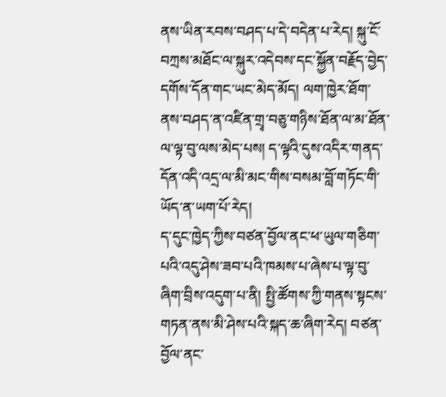ནས་ཡིན་རབས་བཤད་པ་དེ་བདེན་པ་རེད། སྐུ་ངོ་བཀྲས་མཐོང་ལ་སྐུར་འདེབས་དང་སྐྱོན་བརྗོད་བྱེད་དགོས་དོན་གང་ཡང་མེད་མོད། ལག་ཁྱེར་ཐོག་ནས་བཤད་ན་འཛིན་གྲྭ་བཅུ་གཉིས་ཐོན་ལ་མ་ཐོན་ལ་ལྟ་བུ་ལས་མེད་པས། ད་ལྟའི་དུས་འདིར་གནད་དོན་འདི་འདྲ་ལ་མི་མང་གིས་བསམ་བློ་གཏོང་གི་ཡོད་ན་ཡག་པོ་རེད།
ད་དུང་ཁྱེད་ཀྱིས་བཙན་བྱོལ་ནང་ཕ་ཡུལ་གཅིག་པའི་འདུ་ཤེས་ཟབ་པའི་ཁམས་པ་ཞེས་པ་ལྟ་བུ་ཞིག་བྲིས་འདུག་པ་ནི། སྤྱི་ཚོགས་ཀྱི་གནས་སྟངས་གཏན་ནས་མི་ཤེས་པའི་སྐད་ཆ་ཞིག་རེད། བཙན་བྱོལ་ནང་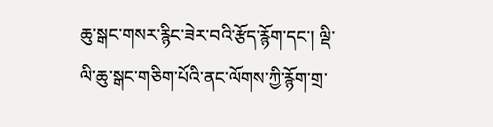ཆུ་སྒང་གསར་རྙིང་ཟེར་བའི་རྩོད་རྙོག་དང་། ལྡི་ལི་ཆུ་སྒང་གཅིག་པོའི་ནང་ལོགས་ཀྱི་རྙོག་གྲ་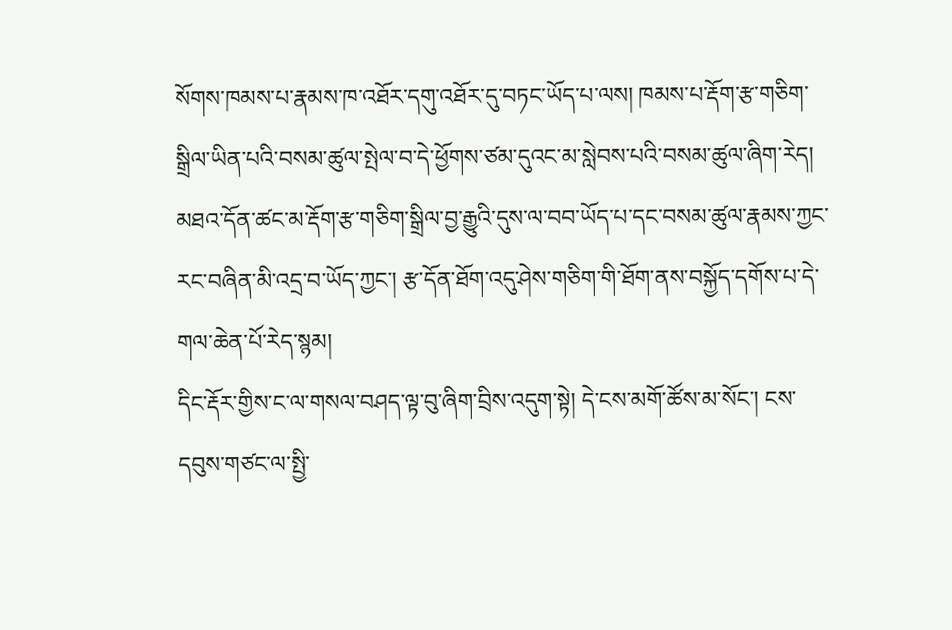སོགས་ཁམས་པ་རྣམས་ཁ་འཐོར་དགུ་འཐོར་དུ་བཏང་ཡོད་པ་ལས། ཁམས་པ་རྡོག་རྩ་གཅིག་སྒྲིལ་ཡིན་པའི་བསམ་ཚུལ་སྤེལ་བ་དེ་ཕྱོགས་ཙམ་དུའང་མ་སླེབས་པའི་བསམ་ཚུལ་ཞིག་རེད།
མཐའ་དོན་ཚང་མ་རྡོག་རྩ་གཅིག་སྒྲིལ་བྱ་རྒྱུའི་དུས་ལ་བབ་ཡོད་པ་དང་བསམ་ཚུལ་རྣམས་ཀྱང་རང་བཞིན་མི་འདྲ་བ་ཡོད་ཀྱང་། རྩ་དོན་ཐོག་འདུ་ཤེས་གཅིག་གི་ཐོག་ནས་བསྐྱོད་དགོས་པ་དེ་གལ་ཆེན་པོ་རེད་སྙམ།
དིང་རྡོར་གྱིས་ང་ལ་གསལ་བཤད་ལྟ་བུ་ཞིག་བྲིས་འདུག་སྟེ། དེ་ངས་མགོ་ཚོས་མ་སོང་། ངས་དབུས་གཙང་ལ་སྤྱི་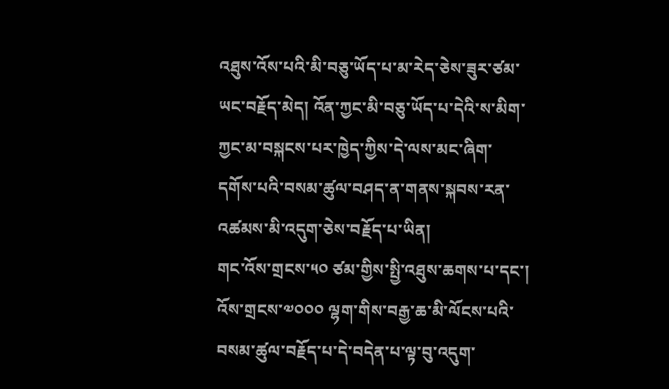འཐུས་འོས་པའི་མི་བཅུ་ཡོད་པ་མ་རེད་ཅེས་ཟུར་ཙམ་ཡང་བརྗོད་མེད། འོན་ཀྱང་མི་བཅུ་ཡོད་པ་དེའི་ས་མིག་ཀྱང་མ་བསྐངས་པར་ཁྱེད་ཀྱིས་དེ་ལས་མང་ཞིག་དགོས་པའི་བསམ་ཚུལ་བཤད་ན་གནས་སྐབས་རན་འཚམས་མི་འདུག་ཅེས་བརྗོད་པ་ཡིན།
གང་འོས་གྲངས་༥༠ ཙམ་གྱིས་སྤྱི་འཐུས་ཆགས་པ་དང་། འོས་གྲངས་༧༠༠༠ ལྷག་གིས་བརྒྱ་ཆ་མི་ལོངས་པའི་བསམ་ཚུལ་བརྗོད་པ་དེ་བདེན་པ་ལྟ་བུ་འདུག་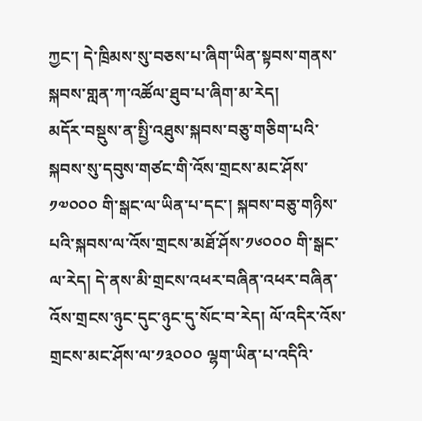ཀྱང་། དེ་ཁྲིམས་སུ་བཅས་པ་ཞིག་ཡིན་སྟབས་གནས་སྐབས་གླན་ཀ་འཚོལ་ཐུབ་པ་ཞིག་མ་རེད།
མདོར་བསྡུས་ན་སྤྱི་འཐུས་སྐབས་བཅུ་གཅིག་པའི་སྐབས་སུ་དབུས་གཙང་གི་འོས་གྲངས་མང་ཤོས་༡༧༠༠༠ གི་སྒང་ལ་ཡིན་པ་དང་། སྐབས་བཅུ་གཉིས་པའི་སྐབས་ལ་འོས་གྲངས་མཐོ་ཤོས་༡༦༠༠༠ གི་སྒང་ལ་རེད། དེ་ནས་མི་གྲངས་འཕར་བཞིན་འཕར་བཞིན་འོས་གྲངས་ཉུང་དུང་ཉུང་དུ་སོང་བ་རེད། ལོ་འདིར་འོས་གྲངས་མང་ཤོས་ལ་༡༣༠༠༠ ལྷག་ཡིན་པ་འདིའི་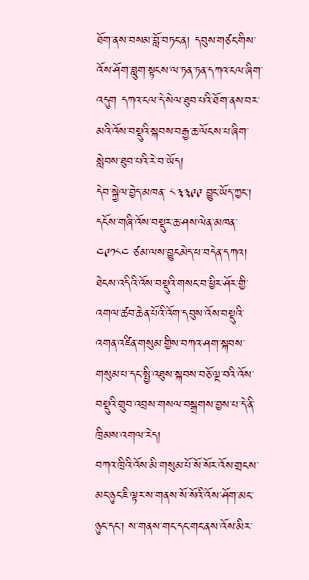ཐོག་ནས་བསམ་བློ་བཏང་ན། དབུས་གཙང་གིས་འོས་ཤོག་བླུག་སྟངས་ལ་ཏན་ཏན་དཀའ་ངལ་ཞིག་འདུག དཀའ་ངལ་དེ་སེལ་ཐུབ་པའི་ཐོག་ནས་བར་མའི་འོས་བསྡུའི་སྐབས་བརྒྱ་ཆ་ལོངས་པ་ཞིག་སླེབས་ཐུབ་པའི་རེ་བ་ཡོད།
དེབ་སྐྱེལ་བྱེད་མཁན་ ༨༣༣༩༩ བྱུང་ཡོད་ཀྱང་། དངོས་གཞི་འོས་བསྡུར་ཆ་ཤས་ལེན་མཁན་ ༤༩༡༨༤ ཙམ་ལས་བྱུངམེད་པ་བདེན་དཀའ།
ཐེངས་འདིའི་འོས་བསྡུའི་གསང་བ་ཕྱིར་ཤོར་གྱི་འགལ་ཚབ་ཆེན་པོའི་འོག་དབུས་འོས་བསྡུའི་འགན་འཛིན་གསུམ་གྱིས་བཀའ་ཤག་སྐབས་གསུམ་པ་དང་སྤྱི་འཐུས་སྐབས་བཅོ་ལྔ་བའི་འོས་བསྡུའི་གྲུབ་འབྲས་གསལ་བསྒྲགས་བྱས་པ་དེ་ནི་ཁྲིམས་འགལ་རེད།
བཀའ་ཁྲིའི་འོས་མི་གསུམ་པོ་སོ་སོར་འོས་གྲངས་མང་ཉུང་ཇི་ལྟར་ས་གནས་སོ་སོའི་འོས་ཤོག་མང་ཉུང་དང་། ས་གནས་གང་དང་གང་ནས་འོས་མིར་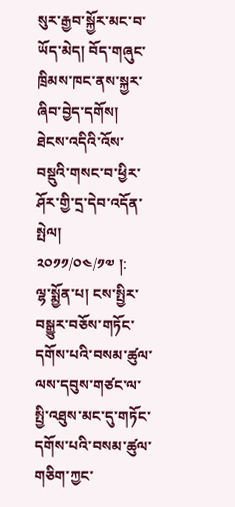སུར་རྒྱབ་སྐྱོར་མང་བ་ཡོད་མེད། བོད་གཞུང་ཁྲིམས་ཁང་ནས་སྐྱར་ཞིབ་བྱེད་དགོས།
ཐེངས་འདིའི་འོས་བསྡུའི་གསང་བ་ཕྱིར་ཤོར་གྱི་དྲ་དེབ་འདོན་སྤེལ། ༢༠༡༡/༠༤/༡༧ །:
ལྷ་སྨྱོན་པ། ངས་སྤྱིར་བསྒྱུར་བཅོས་གཏོང་དགོས་པའི་བསམ་ཚུལ་ལས་དབུས་གཙང་ལ་སྤྱི་འཐུས་མང་དུ་གཏོང་དགོས་པའི་བསམ་ཚུལ་གཅིག་ཀྱང་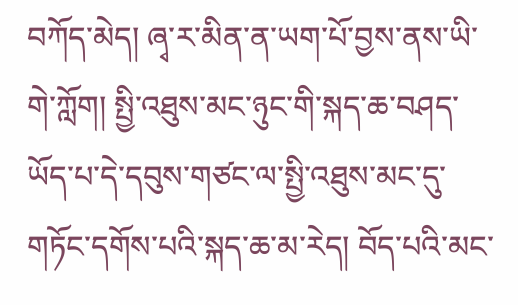བཀོད་མེད། ཞྭ་ར་མིན་ན་ཡག་པོ་བྱས་ནས་ཡི་གེ་ཀློག། སྤྱི་འཐུས་མང་ཉུང་གི་སྐད་ཆ་བཤད་ཡོད་པ་དེ་དབུས་གཙང་ལ་སྤྱི་འཐུས་མང་དུ་གཏོང་དགོས་པའི་སྐད་ཆ་མ་རེད། བོད་པའི་མང་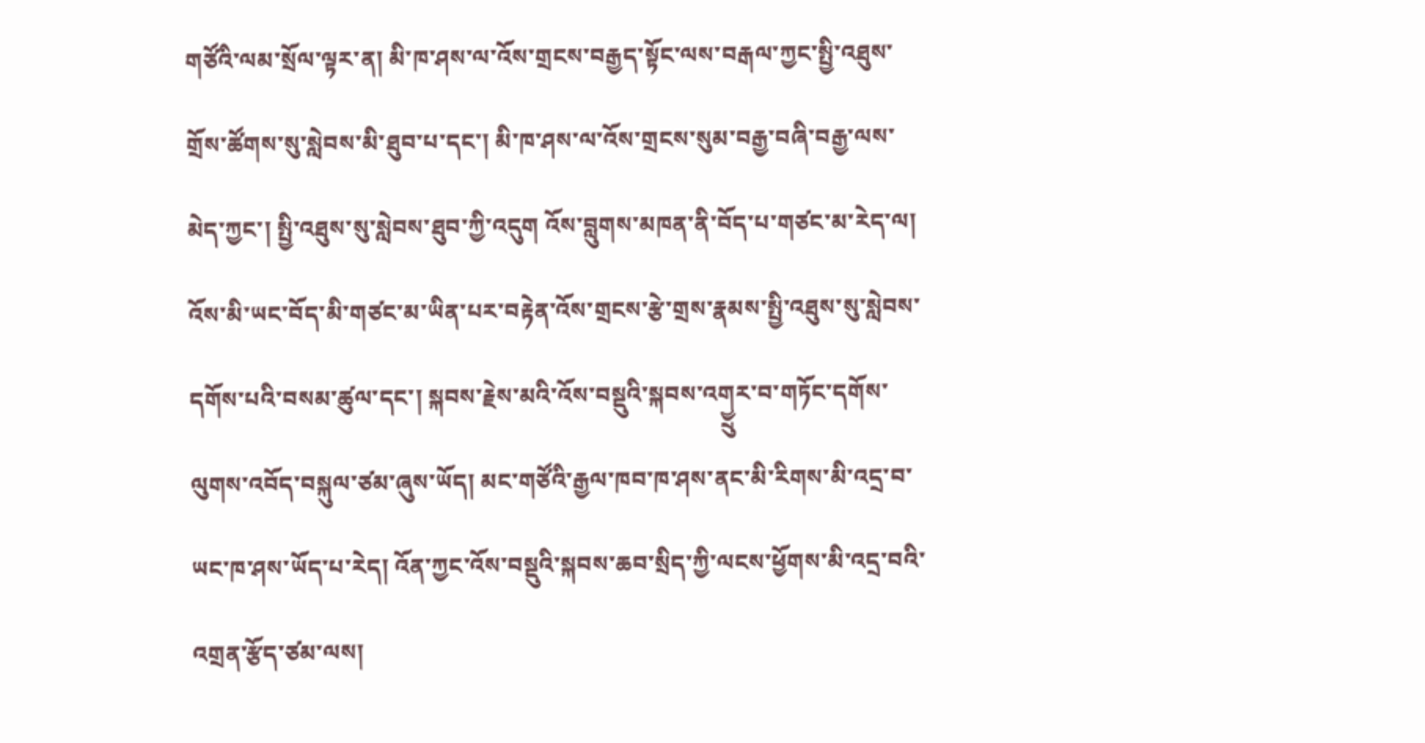གཙོའི་ལམ་སྲོལ་ལྟར་ན། མི་ཁ་ཤས་ལ་འོས་གྲངས་བརྒྱད་སྟོང་ལས་བརྒལ་ཀྱང་སྤྱི་འཐུས་གྲོས་ཚོགས་སུ་སླེབས་མི་ཐུབ་པ་དང་། མི་ཁ་ཤས་ལ་འོས་གྲངས་སུམ་བརྒྱ་བཞི་བརྒྱ་ལས་མེད་ཀྱང་། སྤྱི་འཐུས་སུ་སླེབས་ཐུབ་ཀྱི་འདུག འོས་བླུགས་མཁན་ནི་བོད་པ་གཙང་མ་རེད་ལ། འོས་མི་ཡང་བོད་མི་གཙང་མ་ཡིན་པར་བརྟེན་འོས་གྲངས་རྩེ་གྲས་རྣམས་སྤྱི་འཐུས་སུ་སླེབས་དགོས་པའི་བསམ་ཚུལ་དང་། སྐབས་རྗེས་མའི་འོས་བསྡུའི་སྐབས་འགྱྲུར་བ་གཏོང་དགོས་ལུགས་འབོད་བསྐུལ་ཙམ་ཞུས་ཡོད། མང་གཙོའི་རྒྱལ་ཁབ་ཁ་ཤས་ནང་མི་རིགས་མི་འདྲ་བ་ཡང་ཁ་ཤས་ཡོད་པ་རེད། འོན་ཀྱང་འོས་བསྡུའི་སྐབས་ཆབ་སྲིད་ཀྱི་ལངས་ཕྱོགས་མི་འདྲ་བའི་འགྲན་རྩོད་ཙམ་ལས།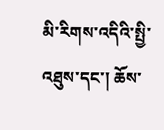མི་རིགས་འདིའི་སྤྱི་འཐུས་དང་། ཆོས་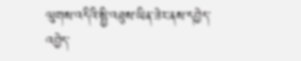ལུགས་འདིའི་སྤྱི་འཐུས་ཡིན་ཟེར་ནས་དབྱེད་འབྱེད་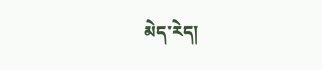མེད་རེད།